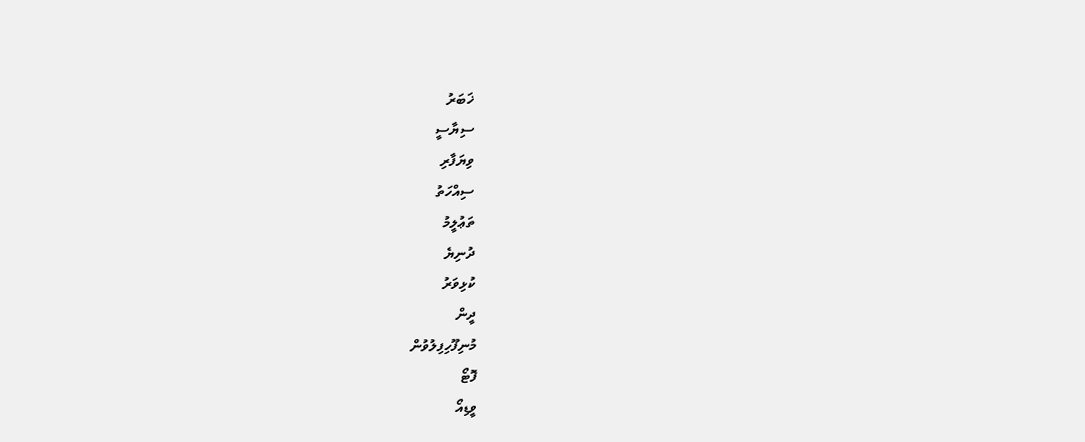ޚަބަރު
ސިޔާސީ
ވިޔަފާރި
ސިއްހަތު
ތަޢުލީމު
ދުނިޔެ
ކުޅިވަރު
ދީން
މުނިފޫހިފިލުވުން
ފޮޓޯ
ވީޑިއޯ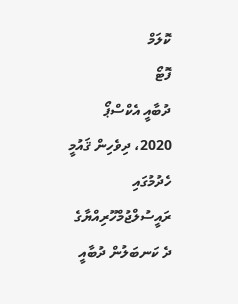ކޮލަމް
ފޮޓޯ
ދުބާއީ އެކްސްޕޯ 2020، ދިވެހިން ޤައުމީ ހެދުމުގައި
ރައީސުލްޖުމްހޫރިއްޔާގެ ދެ ކަނބަލުން ދުބާއީ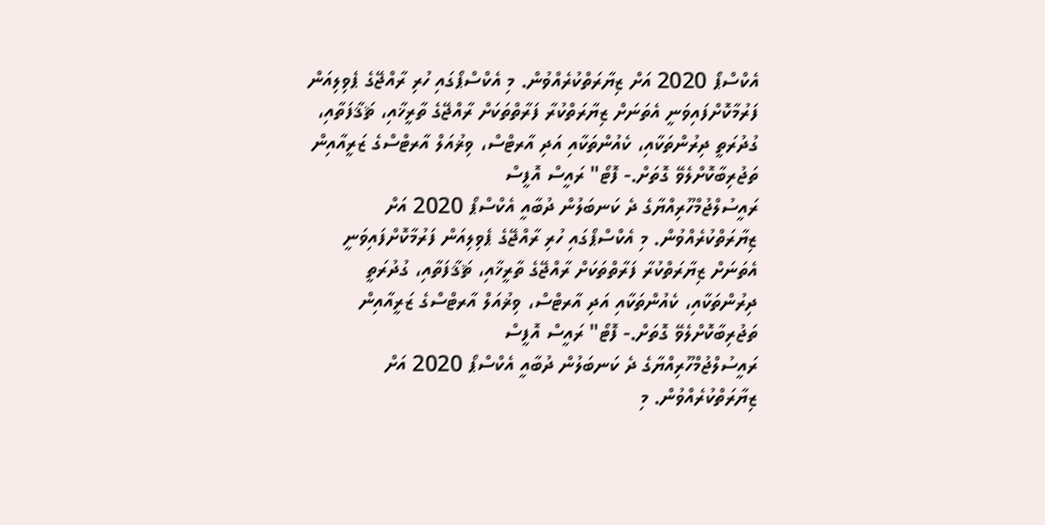އެކްސްޕޯ 2020 އަށް ޒިޔާރަތްކުރެއްވުން. މި އެކްސްޕޯގައި ހުރި ރާއްޖޭގެ ޕެވިލިއަން ފަރުމާކޮށްފައިވަނީ އެތަނަށް ޒިޔާރަތްކުރާ ފަރާތްތަކަށް ރާއްޖޭގެ ތާރީޚާއި، ޘަޤާފަތާއި، ގުދުރަތީ ދިރުންތަކާއި، ކެއުންތަކާއި އަދި އާރޓްސް، ވިޜުއަލް އާރޓްސްގެ ޒަރީއާއިން ތަޖުރިބާކޮށްލެވޭ ގޮތަށް.- ފޮޓޯ" ރައީސް އޮފީސް
ރައީސުލްޖުމްހޫރިއްޔާގެ ދެ ކަނބަލުން ދުބާއީ އެކްސްޕޯ 2020 އަށް ޒިޔާރަތްކުރެއްވުން. މި އެކްސްޕޯގައި ހުރި ރާއްޖޭގެ ޕެވިލިއަން ފަރުމާކޮށްފައިވަނީ އެތަނަށް ޒިޔާރަތްކުރާ ފަރާތްތަކަށް ރާއްޖޭގެ ތާރީޚާއި، ޘަޤާފަތާއި، ގުދުރަތީ ދިރުންތަކާއި، ކެއުންތަކާއި އަދި އާރޓްސް، ވިޜުއަލް އާރޓްސްގެ ޒަރީއާއިން ތަޖުރިބާކޮށްލެވޭ ގޮތަށް.- ފޮޓޯ" ރައީސް އޮފީސް
ރައީސުލްޖުމްހޫރިއްޔާގެ ދެ ކަނބަލުން ދުބާއީ އެކްސްޕޯ 2020 އަށް ޒިޔާރަތްކުރެއްވުން. މި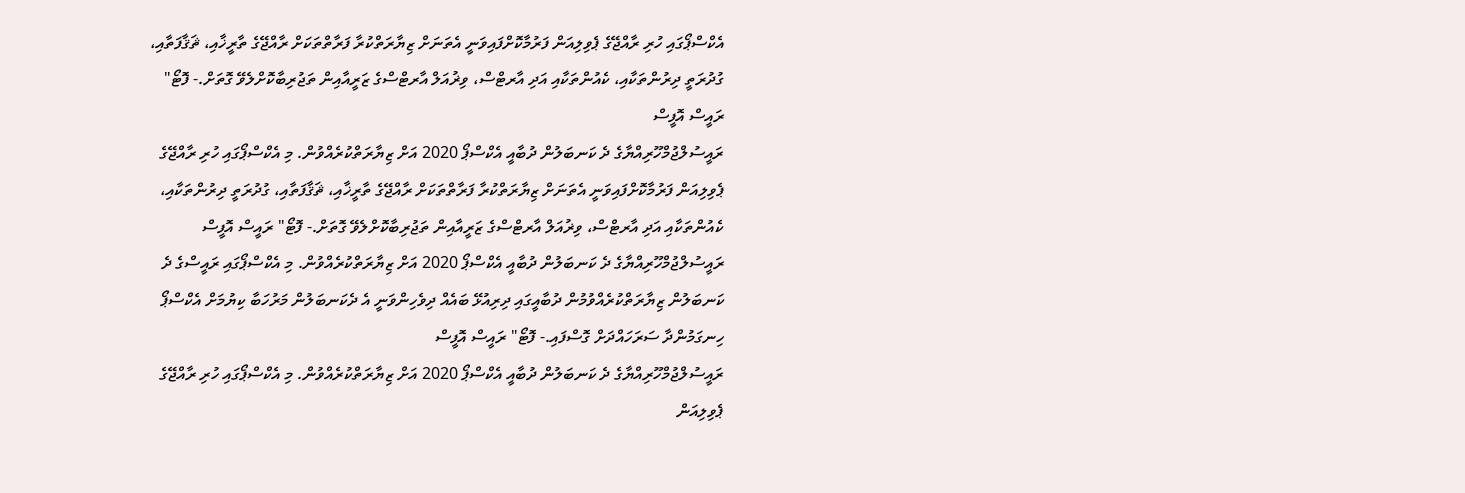އެކްސްޕޯގައި ހުރި ރާއްޖޭގެ ޕެވިލިއަން ފަރުމާކޮށްފައިވަނީ އެތަނަށް ޒިޔާރަތްކުރާ ފަރާތްތަކަށް ރާއްޖޭގެ ތާރީޚާއި، ޘަޤާފަތާއި، ގުދުރަތީ ދިރުންތަކާއި، ކެއުންތަކާއި އަދި އާރޓްސް، ވިޜުއަލް އާރޓްސްގެ ޒަރީއާއިން ތަޖުރިބާކޮށްލެވޭ ގޮތަށް.- ފޮޓޯ" ރައީސް އޮފީސް
ރައީސުލްޖުމްހޫރިއްޔާގެ ދެ ކަނބަލުން ދުބާއީ އެކްސްޕޯ 2020 އަށް ޒިޔާރަތްކުރެއްވުން. މި އެކްސްޕޯގައި ހުރި ރާއްޖޭގެ ޕެވިލިއަން ފަރުމާކޮށްފައިވަނީ އެތަނަށް ޒިޔާރަތްކުރާ ފަރާތްތަކަށް ރާއްޖޭގެ ތާރީޚާއި، ޘަޤާފަތާއި، ގުދުރަތީ ދިރުންތަކާއި، ކެއުންތަކާއި އަދި އާރޓްސް، ވިޜުއަލް އާރޓްސްގެ ޒަރީއާއިން ތަޖުރިބާކޮށްލެވޭ ގޮތަށް.- ފޮޓޯ" ރައީސް އޮފީސް
ރައީސުލްޖުމްހޫރިއްޔާގެ ދެ ކަނބަލުން ދުބާއީ އެކްސްޕޯ 2020 އަށް ޒިޔާރަތްކުރެއްވުން. މި އެކްސްޕޯގައި ރައީސްގެ ދެ ކަނބަލުން ޒިޔާރަތްކުރެއްވުމުން ދުބާއީގައި ދިރިއުޅޭ ބައެއް ދިވެހިންވަނީ އެ ދެކަނބަލުން މަރުހަބާ ކިޔުމަށް އެކްސްޕޯ ހިނގަމުންދާ ސަރަހައްދަށް ގޮސްފައި.- ފޮޓޯ" ރައީސް އޮފީސް
ރައީސުލްޖުމްހޫރިއްޔާގެ ދެ ކަނބަލުން ދުބާއީ އެކްސްޕޯ 2020 އަށް ޒިޔާރަތްކުރެއްވުން. މި އެކްސްޕޯގައި ހުރި ރާއްޖޭގެ ޕެވިލިއަން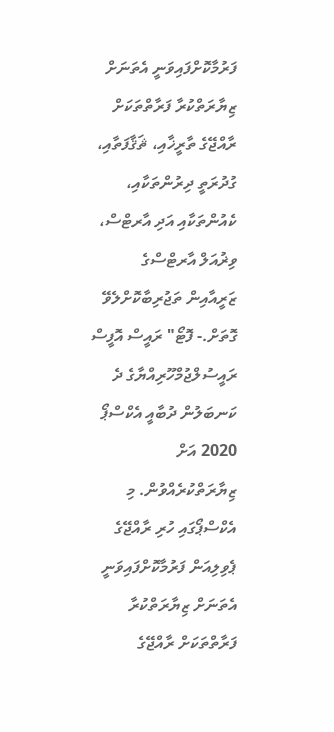ފަރުމާކޮށްފައިވަނީ އެތަނަށް ޒިޔާރަތްކުރާ ފަރާތްތަކަށް ރާއްޖޭގެ ތާރީޚާއި، ޘަޤާފަތާއި، ގުދުރަތީ ދިރުންތަކާއި، ކެއުންތަކާއި އަދި އާރޓްސް، ވިޜުއަލް އާރޓްސްގެ ޒަރީއާއިން ތަޖުރިބާކޮށްލެވޭ ގޮތަށް.- ފޮޓޯ" ރައީސް އޮފީސް
ރައީސުލްޖުމްހޫރިއްޔާގެ ދެ ކަނބަލުން ދުބާއީ އެކްސްޕޯ 2020 އަށް ޒިޔާރަތްކުރެއްވުން. މި އެކްސްޕޯގައި ހުރި ރާއްޖޭގެ ޕެވިލިއަން ފަރުމާކޮށްފައިވަނީ އެތަނަށް ޒިޔާރަތްކުރާ ފަރާތްތަކަށް ރާއްޖޭގެ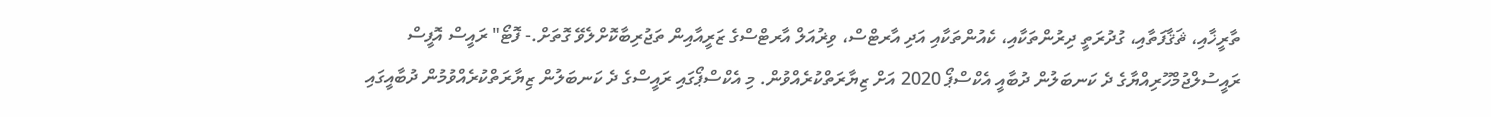ތާރީޚާއި، ޘަޤާފަތާއި، ގުދުރަތީ ދިރުންތަކާއި، ކެއުންތަކާއި އަދި އާރޓްސް، ވިޜުއަލް އާރޓްސްގެ ޒަރީއާއިން ތަޖުރިބާކޮށްލެވޭ ގޮތަށް.- ފޮޓޯ" ރައީސް އޮފީސް
ރައީސުލްޖުމްހޫރިއްޔާގެ ދެ ކަނބަލުން ދުބާއީ އެކްސްޕޯ 2020 އަށް ޒިޔާރަތްކުރެއްވުން. މި އެކްސްޕޯގައި ރައީސްގެ ދެ ކަނބަލުން ޒިޔާރަތްކުރެއްވުމުން ދުބާއީގައި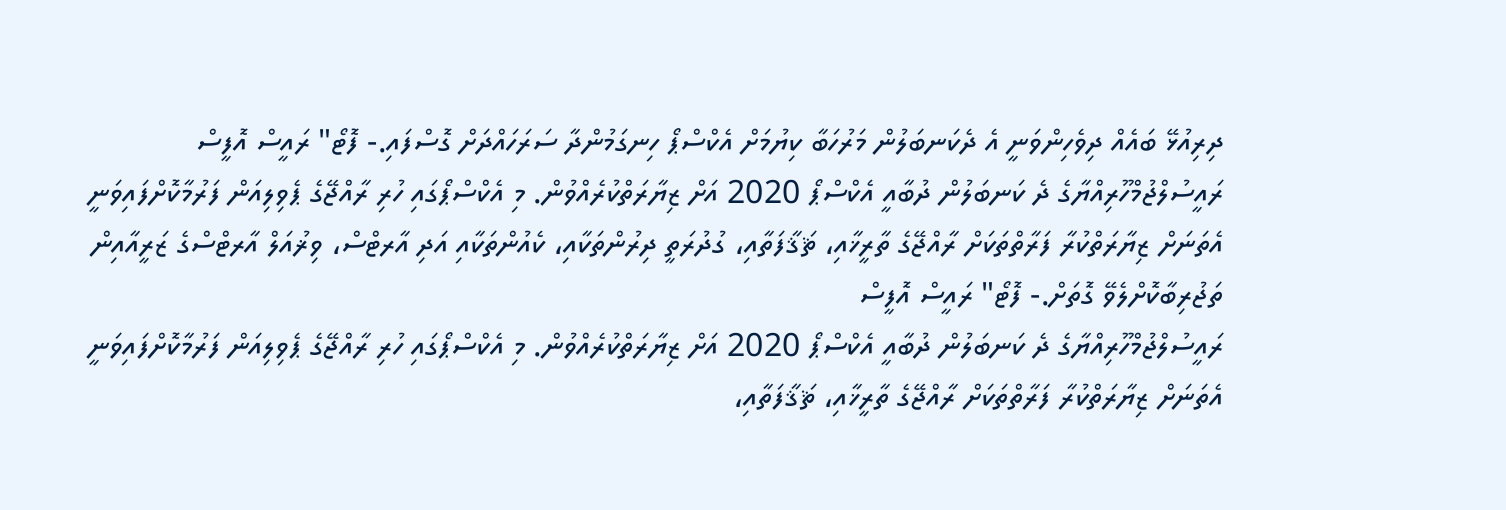ދިރިއުޅޭ ބައެއް ދިވެހިންވަނީ އެ ދެކަނބަލުން މަރުހަބާ ކިޔުމަށް އެކްސްޕޯ ހިނގަމުންދާ ސަރަހައްދަށް ގޮސްފައި.- ފޮޓޯ" ރައީސް އޮފީސް
ރައީސުލްޖުމްހޫރިއްޔާގެ ދެ ކަނބަލުން ދުބާއީ އެކްސްޕޯ 2020 އަށް ޒިޔާރަތްކުރެއްވުން. މި އެކްސްޕޯގައި ހުރި ރާއްޖޭގެ ޕެވިލިއަން ފަރުމާކޮށްފައިވަނީ އެތަނަށް ޒިޔާރަތްކުރާ ފަރާތްތަކަށް ރާއްޖޭގެ ތާރީޚާއި، ޘަޤާފަތާއި، ގުދުރަތީ ދިރުންތަކާއި، ކެއުންތަކާއި އަދި އާރޓްސް، ވިޜުއަލް އާރޓްސްގެ ޒަރީއާއިން ތަޖުރިބާކޮށްލެވޭ ގޮތަށް.- ފޮޓޯ" ރައީސް އޮފީސް
ރައީސުލްޖުމްހޫރިއްޔާގެ ދެ ކަނބަލުން ދުބާއީ އެކްސްޕޯ 2020 އަށް ޒިޔާރަތްކުރެއްވުން. މި އެކްސްޕޯގައި ހުރި ރާއްޖޭގެ ޕެވިލިއަން ފަރުމާކޮށްފައިވަނީ އެތަނަށް ޒިޔާރަތްކުރާ ފަރާތްތަކަށް ރާއްޖޭގެ ތާރީޚާއި، ޘަޤާފަތާއި،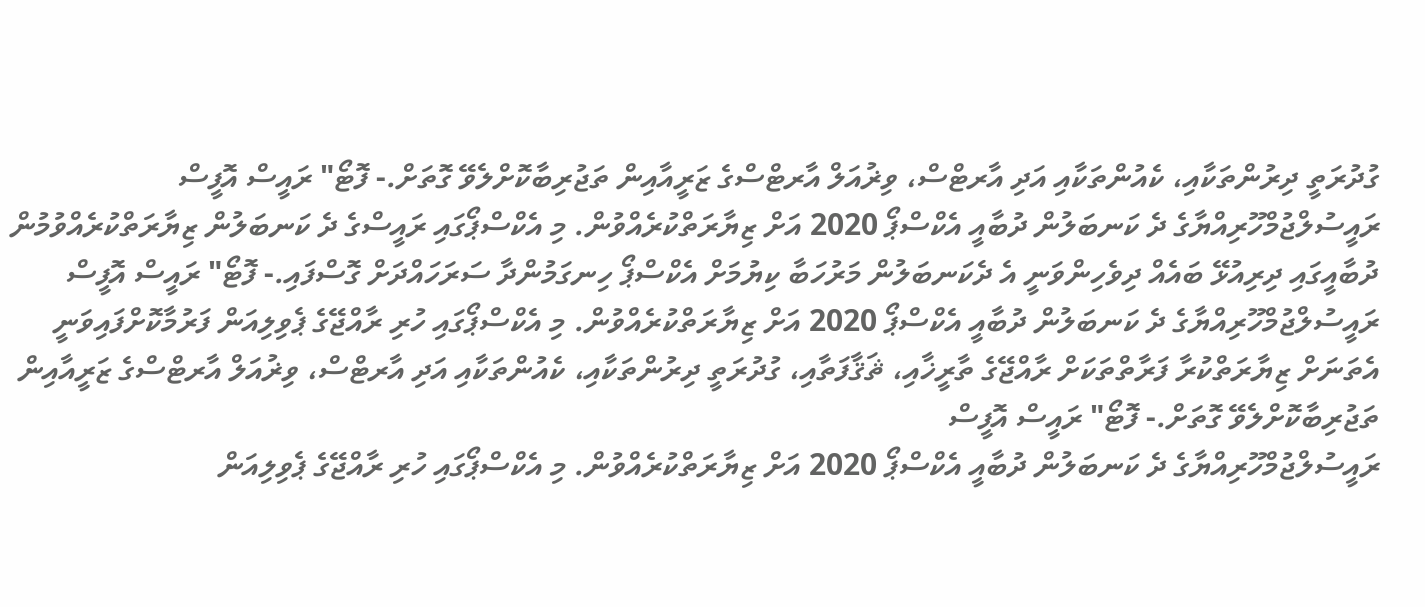ގުދުރަތީ ދިރުންތަކާއި، ކެއުންތަކާއި އަދި އާރޓްސް، ވިޜުއަލް އާރޓްސްގެ ޒަރީއާއިން ތަޖުރިބާކޮށްލެވޭ ގޮތަށް.- ފޮޓޯ" ރައީސް އޮފީސް
ރައީސުލްޖުމްހޫރިއްޔާގެ ދެ ކަނބަލުން ދުބާއީ އެކްސްޕޯ 2020 އަށް ޒިޔާރަތްކުރެއްވުން. މި އެކްސްޕޯގައި ރައީސްގެ ދެ ކަނބަލުން ޒިޔާރަތްކުރެއްވުމުން ދުބާއީގައި ދިރިއުޅޭ ބައެއް ދިވެހިންވަނީ އެ ދެކަނބަލުން މަރުހަބާ ކިޔުމަށް އެކްސްޕޯ ހިނގަމުންދާ ސަރަހައްދަށް ގޮސްފައި.- ފޮޓޯ" ރައީސް އޮފީސް
ރައީސުލްޖުމްހޫރިއްޔާގެ ދެ ކަނބަލުން ދުބާއީ އެކްސްޕޯ 2020 އަށް ޒިޔާރަތްކުރެއްވުން. މި އެކްސްޕޯގައި ހުރި ރާއްޖޭގެ ޕެވިލިއަން ފަރުމާކޮށްފައިވަނީ އެތަނަށް ޒިޔާރަތްކުރާ ފަރާތްތަކަށް ރާއްޖޭގެ ތާރީޚާއި، ޘަޤާފަތާއި، ގުދުރަތީ ދިރުންތަކާއި، ކެއުންތަކާއި އަދި އާރޓްސް، ވިޜުއަލް އާރޓްސްގެ ޒަރީއާއިން ތަޖުރިބާކޮށްލެވޭ ގޮތަށް.- ފޮޓޯ" ރައީސް އޮފީސް
ރައީސުލްޖުމްހޫރިއްޔާގެ ދެ ކަނބަލުން ދުބާއީ އެކްސްޕޯ 2020 އަށް ޒިޔާރަތްކުރެއްވުން. މި އެކްސްޕޯގައި ހުރި ރާއްޖޭގެ ޕެވިލިއަން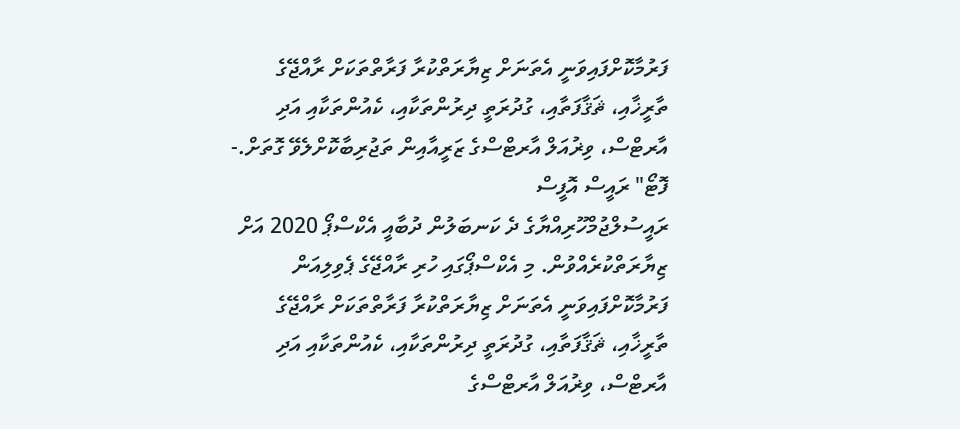ފަރުމާކޮށްފައިވަނީ އެތަނަށް ޒިޔާރަތްކުރާ ފަރާތްތަކަށް ރާއްޖޭގެ ތާރީޚާއި، ޘަޤާފަތާއި، ގުދުރަތީ ދިރުންތަކާއި، ކެއުންތަކާއި އަދި އާރޓްސް، ވިޜުއަލް އާރޓްސްގެ ޒަރީއާއިން ތަޖުރިބާކޮށްލެވޭ ގޮތަށް.- ފޮޓޯ" ރައީސް އޮފީސް
ރައީސުލްޖުމްހޫރިއްޔާގެ ދެ ކަނބަލުން ދުބާއީ އެކްސްޕޯ 2020 އަށް ޒިޔާރަތްކުރެއްވުން. މި އެކްސްޕޯގައި ހުރި ރާއްޖޭގެ ޕެވިލިއަން ފަރުމާކޮށްފައިވަނީ އެތަނަށް ޒިޔާރަތްކުރާ ފަރާތްތަކަށް ރާއްޖޭގެ ތާރީޚާއި، ޘަޤާފަތާއި، ގުދުރަތީ ދިރުންތަކާއި، ކެއުންތަކާއި އަދި އާރޓްސް، ވިޜުއަލް އާރޓްސްގެ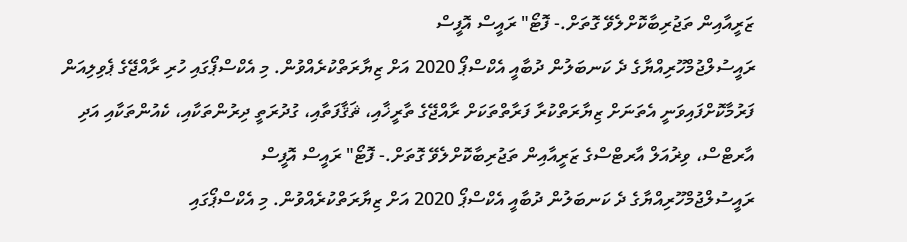ޒަރީއާއިން ތަޖުރިބާކޮށްލެވޭ ގޮތަށް.- ފޮޓޯ" ރައީސް އޮފީސް
ރައީސުލްޖުމްހޫރިއްޔާގެ ދެ ކަނބަލުން ދުބާއީ އެކްސްޕޯ 2020 އަށް ޒިޔާރަތްކުރެއްވުން. މި އެކްސްޕޯގައި ހުރި ރާއްޖޭގެ ޕެވިލިއަން ފަރުމާކޮށްފައިވަނީ އެތަނަށް ޒިޔާރަތްކުރާ ފަރާތްތަކަށް ރާއްޖޭގެ ތާރީޚާއި، ޘަޤާފަތާއި، ގުދުރަތީ ދިރުންތަކާއި، ކެއުންތަކާއި އަދި އާރޓްސް، ވިޜުއަލް އާރޓްސްގެ ޒަރީއާއިން ތަޖުރިބާކޮށްލެވޭ ގޮތަށް.- ފޮޓޯ" ރައީސް އޮފީސް
ރައީސުލްޖުމްހޫރިއްޔާގެ ދެ ކަނބަލުން ދުބާއީ އެކްސްޕޯ 2020 އަށް ޒިޔާރަތްކުރެއްވުން. މި އެކްސްޕޯގައި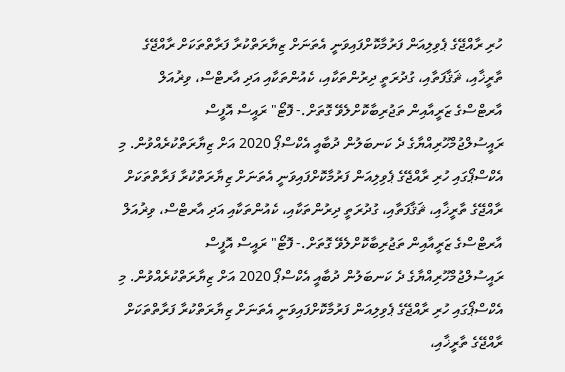ހުރި ރާއްޖޭގެ ޕެވިލިއަން ފަރުމާކޮށްފައިވަނީ އެތަނަށް ޒިޔާރަތްކުރާ ފަރާތްތަކަށް ރާއްޖޭގެ ތާރީޚާއި، ޘަޤާފަތާއި، ގުދުރަތީ ދިރުންތަކާއި، ކެއުންތަކާއި އަދި އާރޓްސް، ވިޜުއަލް އާރޓްސްގެ ޒަރީއާއިން ތަޖުރިބާކޮށްލެވޭ ގޮތަށް.- ފޮޓޯ" ރައީސް އޮފީސް
ރައީސުލްޖުމްހޫރިއްޔާގެ ދެ ކަނބަލުން ދުބާއީ އެކްސްޕޯ 2020 އަށް ޒިޔާރަތްކުރެއްވުން. މި އެކްސްޕޯގައި ހުރި ރާއްޖޭގެ ޕެވިލިއަން ފަރުމާކޮށްފައިވަނީ އެތަނަށް ޒިޔާރަތްކުރާ ފަރާތްތަކަށް ރާއްޖޭގެ ތާރީޚާއި، ޘަޤާފަތާއި، ގުދުރަތީ ދިރުންތަކާއި، ކެއުންތަކާއި އަދި އާރޓްސް، ވިޜުއަލް އާރޓްސްގެ ޒަރީއާއިން ތަޖުރިބާކޮށްލެވޭ ގޮތަށް.- ފޮޓޯ" ރައީސް އޮފީސް
ރައީސުލްޖުމްހޫރިއްޔާގެ ދެ ކަނބަލުން ދުބާއީ އެކްސްޕޯ 2020 އަށް ޒިޔާރަތްކުރެއްވުން. މި އެކްސްޕޯގައި ހުރި ރާއްޖޭގެ ޕެވިލިއަން ފަރުމާކޮށްފައިވަނީ އެތަނަށް ޒިޔާރަތްކުރާ ފަރާތްތަކަށް ރާއްޖޭގެ ތާރީޚާއި،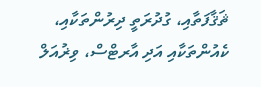ޘަޤާފަތާއި، ގުދުރަތީ ދިރުންތަކާއި، ކެއުންތަކާއި އަދި އާރޓްސް، ވިޜުއަލް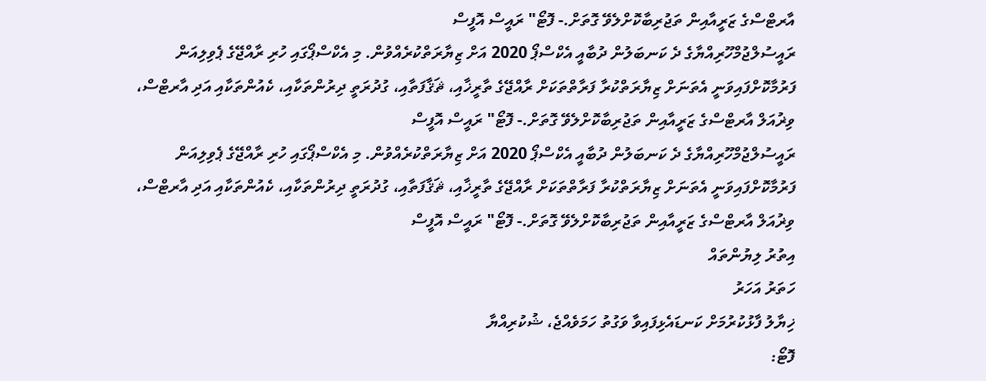އާރޓްސްގެ ޒަރީއާއިން ތަޖުރިބާކޮށްލެވޭ ގޮތަށް.- ފޮޓޯ" ރައީސް އޮފީސް
ރައީސުލްޖުމްހޫރިއްޔާގެ ދެ ކަނބަލުން ދުބާއީ އެކްސްޕޯ 2020 އަށް ޒިޔާރަތްކުރެއްވުން. މި އެކްސްޕޯގައި ހުރި ރާއްޖޭގެ ޕެވިލިއަން ފަރުމާކޮށްފައިވަނީ އެތަނަށް ޒިޔާރަތްކުރާ ފަރާތްތަކަށް ރާއްޖޭގެ ތާރީޚާއި، ޘަޤާފަތާއި، ގުދުރަތީ ދިރުންތަކާއި، ކެއުންތަކާއި އަދި އާރޓްސް، ވިޜުއަލް އާރޓްސްގެ ޒަރީއާއިން ތަޖުރިބާކޮށްލެވޭ ގޮތަށް.- ފޮޓޯ" ރައީސް އޮފީސް
ރައީސުލްޖުމްހޫރިއްޔާގެ ދެ ކަނބަލުން ދުބާއީ އެކްސްޕޯ 2020 އަށް ޒިޔާރަތްކުރެއްވުން. މި އެކްސްޕޯގައި ހުރި ރާއްޖޭގެ ޕެވިލިއަން ފަރުމާކޮށްފައިވަނީ އެތަނަށް ޒިޔާރަތްކުރާ ފަރާތްތަކަށް ރާއްޖޭގެ ތާރީޚާއި، ޘަޤާފަތާއި، ގުދުރަތީ ދިރުންތަކާއި، ކެއުންތަކާއި އަދި އާރޓްސް، ވިޜުއަލް އާރޓްސްގެ ޒަރީއާއިން ތަޖުރިބާކޮށްލެވޭ ގޮތަށް.- ފޮޓޯ" ރައީސް އޮފީސް
އިތުރު ލިޔުންތައް
ހަތަރު އަހަރު
ޚިޔާލު ފާޅުކުރުމަށް ކަނޑައެޅިފައިވާ ވަގުތު ހަމަވެއްޖެ، ޝުކުރިއްޔާ
ފޮޓޯ: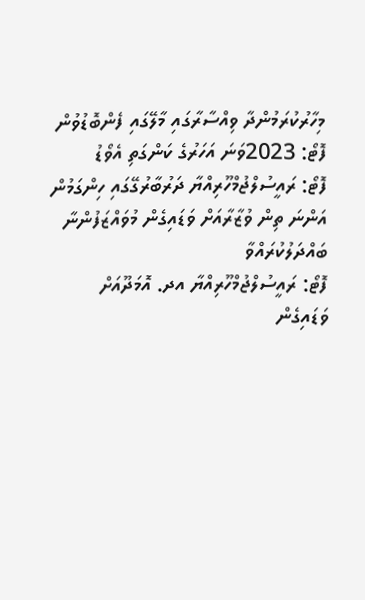މިހާރުކުރަމުންދާ ވިއްސާރާގައި މާލޭގައި ފެންބޮޑުވުން
ފޮޓޯ: 2023ވަނަ އަހަރުގެ ކަންގަތި އެވޯޑު
ފޮޓޯ: ރައީސުލްޖުމްހޫރިއްޔާ ދަރުބާރުގޭގައި ހިންގަމުން އަންނަ ތިން ވުޒާރާއަށް ވަޑައިގެން މުވައްޒަފުންނާ ބައްދަލުކުރައްވާ
ފޮޓޯ: ރައީސުލްޖުމްހޫރިއްޔާ އދ. އޮމަދޫއަށް ވަޑައިގެން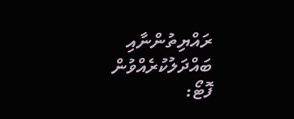ރައްޔިތުންނާއި ބައްދަލުކުރެއްވުން
ފޮޓޯ: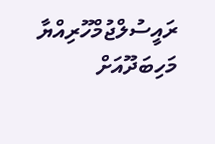ރައީސުލްޖުމްހޫރިއްޔާ މަހިބަދޫއަށް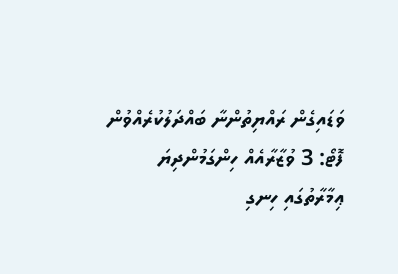ވަޑައިގެން ރައްޔިތުންނާ ބައްދަލުކުރެއްވުން
ފޮޓޯ: 3 ވުޒާރާއެއް ހިންގަމުންދިޔަ ޢިމާރާތުގައި ހިނގި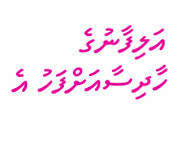އަލިފާނުގެ ހާދިސާއަށްފަހު އެ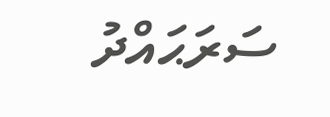ސަރަޙައްދު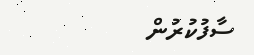ސާފުކުރުން